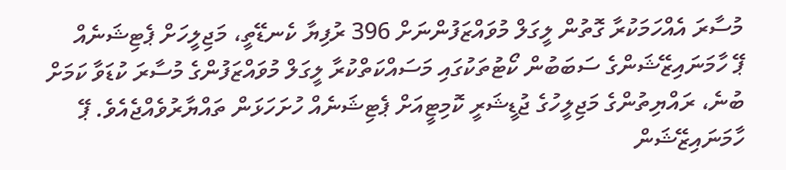މުސާރަ އެއްހަމަކުރާ ގޮތުން ލީގަލް މުވައްޒަފުންނަށް 396 ރުފިޔާ ކެނޑޭތީ، މަޖިލީހަށް ޕެޓިޝަނެއް
ޕޭ ހާމަނައިޒޭޝަންގެ ސަބަބުން ކޯޓުތަކުގައި މަސައްކަތްކުރާ ލީގަލް މުވައްޒަފުންގެ މުސާރަ ކުޑަވާ ކަމަށް ބުނެ، ރައްޔިތުންގެ މަޖިލީހުގެ ޖުޑީޝަރީ ކޮމިޓީއަށް ޕެޓިޝަނެއް ހުށަހަޅަން ތައްޔާރުވެއްޖެއެވެ. ޕޭ ހާމަނައިޒޭޝަން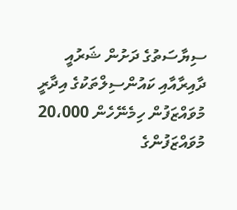ސިޔާސަތުގެ ދަށުން ޝަރުއީ ދާއިރާއާއި ކައުންސިލްތަކުގެ އިދާރީ މުވައްޒަފުން ހިމެނޭހެން 20،000 މުވައްޒަފުންގެ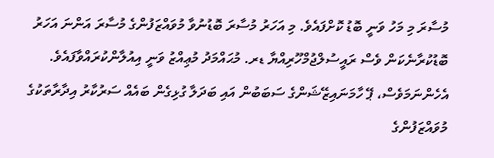މުސާރަ މި މަހު ވަނީ ބޮޑު ކޮށްފައެވެ. މި އަހަރު މުސާރަ ބޮޑުނުވާ މުވައްޒަފުންގެ މުސާރަ އަންނަ އަހަރު ބޮޑުކުރާނެކަން ވެސް ރައީސުލްޖުމްހޫރިއްޔާ ޑރ. މުޙައްމަދު މުޢިއްޒު ވަނީ އިއުލާންކުރައްވާފައެވެ. އެހެންނަމަވެސް، ޕޭ ހާމަނައިޒޭޝަންގެ ސަބަބުން އައި ބަދަލާ ގުޅިގެން ބައެއް ސަރުކާރު އިދާރާތަކުގެ މުވައްޒަފުންގެ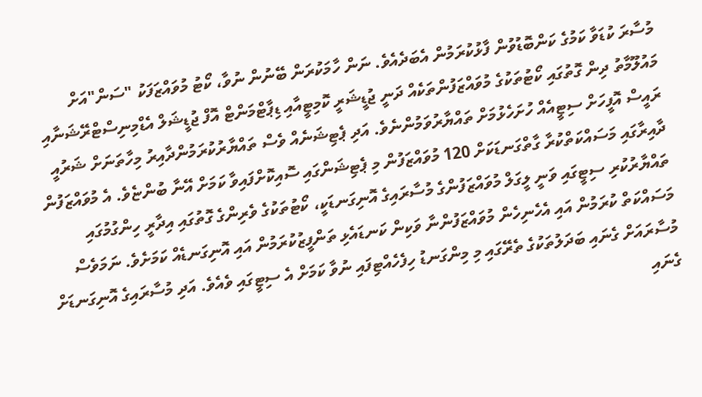މުސާރަ ކުޑަވާ ކަމުގެ ކަންބޮޑުވުން ފާޅުކުރަމުން އެބަދެއެވެ. ނަން ހާމަކުރަން ބޭނުން ނުވާ، ކޯޓު މުވައްޒަފަކު "ސަން"އަށް މައުލޫމާތު ދިން ގޮތުގައި ކޯޓުތަކުގެ މުވައްޒަފުންތަކެއް ދަނީ ޖުޑީޝަރީ ކޮމިޓީއާއި ޑިޕާޓްމަންޓް އޮފް ޖުޑީޝަލް އެޑްމިނިސްޓްރޭޝަނާއި ރައީސް އޮފީހަށް ސިޓީއެއް ހުށަހެޅުމަށް ތައްޔާރުވަމުންނެވެ. އަދި ޕެޓިޝަނެއް ވެސް ތައްޔާރުކުރަމުންދާއިރު މިހާތަނަށް ޝަރުއީ ދާއިރާގައި މަސައްކަތްކުރާ ގާތްގަނޑަކަށް 120 މުވައްޒަފުން މި ޕެޓިޝަންގައި ސޮއިކޮށްފައިވާ ކަމަށް އޭނާ ބުންޏެވެ. އެ މުވައްޒަފުން ތައްޔާރުކުރި ސިޓީގައި ވަނީ ލީގަލް މުވައްޒަފުންގެ މުސާރައިގެ އޮނިގަނޑަކީ، ކޯޓުތަކުގެ ވެރިންގެ ގޮތުގައި އިދާރީ ހިންގުމުގައި މަސައްކަތް ކުރަމުން އައި އެހެނިހެން މުވައްޒަފުންނާ ވަކިން ކަނޑައެޅި ތަންފީޒުކުރަމުން އައި އޮނިގަނޑެއް ކަމަށެވެ. ނަމަވެސް މުސާރައަށް ގެނައި ބަދަލުތަކުގެ ތެރޭގައި މި މިންގަނޑު ހިފެހެއްޓިފައި ނުވާ ކަމަށް އެ ސިޓީގައި ވެއެވެ. އަދި މުސާރައިގެ އޮނިގަނޑަށް ގެނައި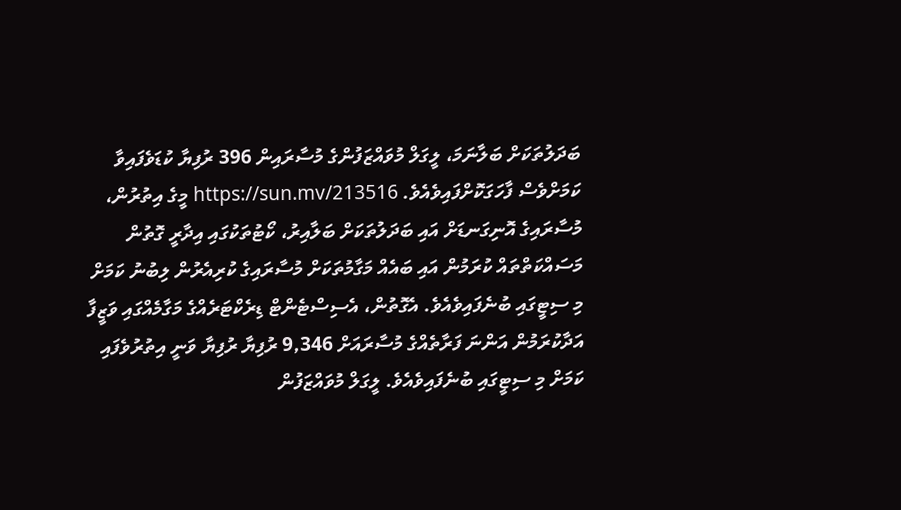ބަދަލުތަކަށް ބަލާނަމަ، ލީގަލް މުވައްޒަފުންގެ މުސާރައިން 396 ރުފިޔާ ކުޑަވެފައިވާ ކަމަށްވެސް ފާހަގަކޮށްފައިވެއެވެ. https://sun.mv/213516 މީގެ އިތުރުން، މުސާރައިގެ އޮނިގަނޑަށް އައި ބަދަލުތަކަށް ބަލާއިރު، ކޯޓުތަކުގައި އިދާރީ ގޮތުން މަސައްކަތްތައް ކުރަމުން އައި ބައެއް މަގާމުތަކަށް މުސާރައިގެ ކުރިއެރުން ލިބުނު ކަމަށް މި ސިޓީގައި ބުނެފައިވެއެވެ. އެގޮތުން، އެސިސްޓެންޓް ޑިރެކްޓަރެއްގެ މަގާމެއްގައި ވަޒީފާ އަދާކުރަމުން އަންނަ ފަރާތެއްގެ މުސާރައަށް 9,346 ރުފިޔާ ރުފިޔާ ވަނީ އިތުރުވެފައި ކަމަށް މި ސިޓީގައި ބުނެފައިވެއެވެ. ލީގަލް މުވައްޒަފުން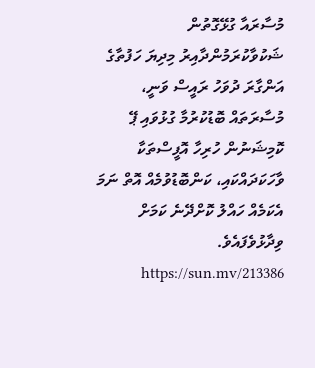މުސާރައާ ގުޅޭގޮތުން ޝަކުވާކުރަމުންދާއިރު މިދިޔަ ހަފުތާގެ އަންގާރަ ދުވަހު ރައީސް ވަނީ، މުސާރަތައް ބޮޑުކުރުމާ ގުޅުވައި ޕޭ ކޮމިޝަނުން ހުރިހާ އޮފީސްތަކާ ވާހަކަދައްކައި، ކަންބޮޑުވުމެއް އޮތް ނަމަ އެކަމެއް ހައްލު ކޮށްދޭނެ ކަމަށް ވިދާޅުވެފައެވެ. https://sun.mv/213386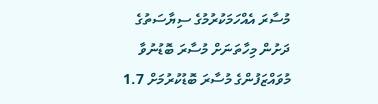މުސާރަ އެއްހަމަކުރުމުގެ ސިޔާސަތުގެ ދަށުން މިހާތަނަށް މުސާރަ ބޮޑުނުވާ މުވައްޒަފުންގެ މުސާރަ ބޮޑުކުރުމަށް 1.7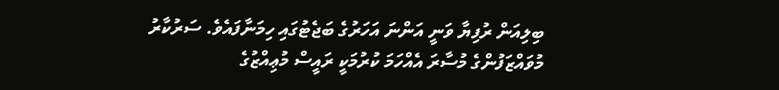ބިލިއަން ރުފިޔާ ވަނީ އަންނަ އަހަރުގެ ބަޖެޓުގައި ހިމަނާފައެވެ. ސަރުކާރު މުވައްޒަފުންގެ މުސާރަ އެއްހަމަ ކުރުމަކީ ރައީސް މުޢިއްޒުގެ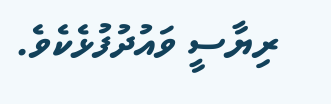ރިޔާސީ ވައުދުފުޅެކެވެ.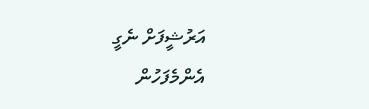އަރުޝީފަށް ނެގީ
އެންމެފަހުން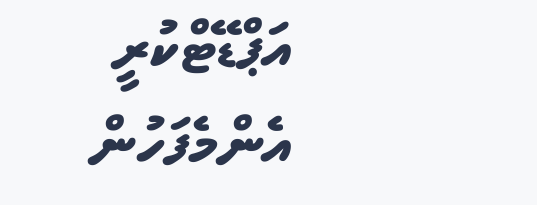އަޕްޑޭޓްކުރީ
އެންމެފަހުން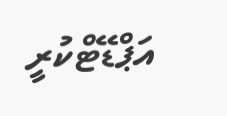އަޕްޑޭޓްކުރީ